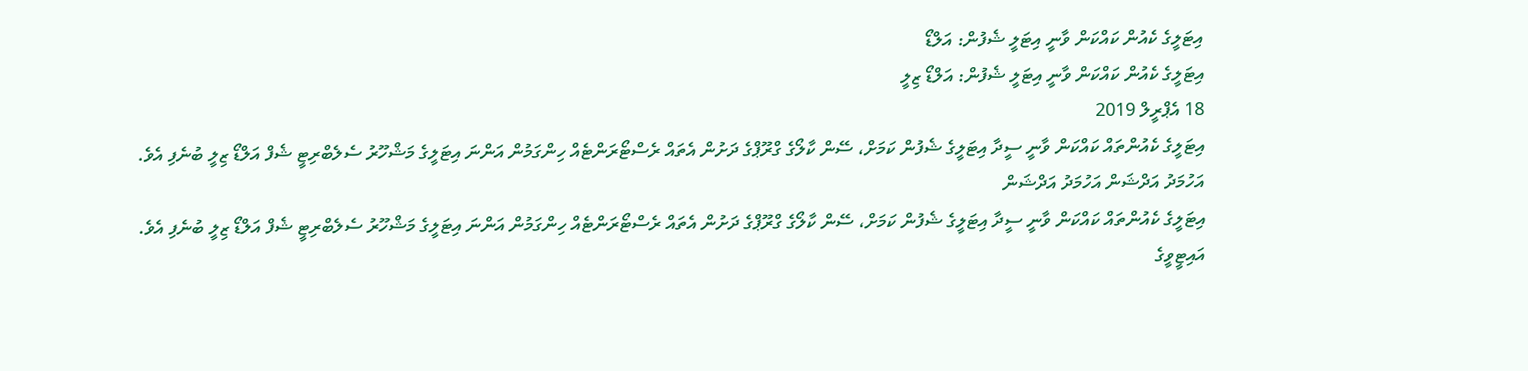އިޓަލީގެ ކެއުން ކައްކަން ވާނީ އިޓަލީ ޝެފުން: އަލްޑޯ
އިޓަލީގެ ކެއުން ކައްކަން ވާނީ އިޓަލީ ޝެފުން: އަލްޑޯ ޒިލީ
18 އެޕްރީލް 2019
އިޓަލީގެ ކެއުންތައް ކައްކަން ވާނީ ސީދާ އިޓަލީގެ ޝެފުން ކަމަށް، ސޭން ކާލޯގެ ގްރޫޕްގެ ދަށުން އެތައް ރެސްޓޯރަންޓެއް ހިންގަމުން އަންނަ އިޓަލީގެ މަޝްހޫރު ސެލެބްރިޓީ ޝެފް އަލްޑޯ ޒިލީ ބުނެފި އެވެ.
އަހުމަދު އަދްޝަން އަހުމަދު އަދްޝަން
އިޓަލީގެ ކެއުންތައް ކައްކަން ވާނީ ސީދާ އިޓަލީގެ ޝެފުން ކަމަށް، ސޭން ކާލޯގެ ގްރޫޕްގެ ދަށުން އެތައް ރެސްޓޯރަންޓެއް ހިންގަމުން އަންނަ އިޓަލީގެ މަޝްހޫރު ސެލެބްރިޓީ ޝެފް އަލްޑޯ ޒިލީ ބުނެފި އެވެ.
އައިޓީވީގެ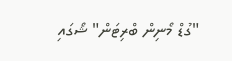"ގުޑް މޯނިން ބްރިޓަން" ޝޯގައި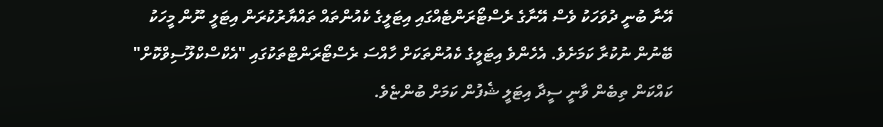އޭނާ ބުނީ ދުވަހަކު ވެސް އޭނާގެ ރެސްޓޯރަންޓެއްގައި އިޓަލީގެ ކެއުންތައް ތައްޔާރުކުރަން އިޓަލީ ނޫން މީހަކު ބޭނުން ނުކުރާ ކަމަށެވެ. އެހެންވެ އިޓަލީގެ ކެއުންތަކަށް ހާއްސަ ރެސްޓޯރަންޓްތަކުގައި "އެކްސްކްލޫސިވްކޮށް" ކައްކަން ތިބެން ވާނީ ސީދާ އިޓަލީ ޝެފުން ކަމަށް ބުންޏެވެ.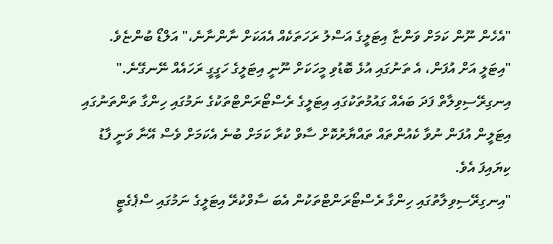"އެހެން ނޫން ކަމަށް ވަންޏާ އިޓަލީގެ އަސްލު ރަހަތަކެއް އެއަކަށް ނާންނާނެ،" އަލްޑޯ ބުންޏެވެ. "އިޓަލީ އަށް އުފަން، އެ ތަނުގައި އުޅެ ބޮޑުވި މީހަކަށް ނޫނީ އިޓަލީގެ ހަގީގީ ރަހައެއް ނޭނގޭނެ."
އިނގިރޭސިވިލާތް ފަދަ ބައެއް ގައުމުތަކުގައި އިޓަލީގެ ރެސްޓޯރަންޓްތަކުގެ ނަމުގައި ހިންގާ ތަންތަނުގައި އިޓަލީން އުފަން ނުވާ ކެއުންތައް ތައްޔާރުކޮށް ސާވް ކުރާ ކަމަށް ބުނެ އެކަމަށް ވެސް އޭނާ ވަނީ ފާޑު ކިޔައިފަ އެވެ.
"އިނގިރޭސިވިލާތުގައި ހިންގާ ރެސްޓޯރަންޓްތަކުން އެބަ ސާވްކުރޭ އިޓަލީގެ ނަމުގައި ސްޕެގެޓީ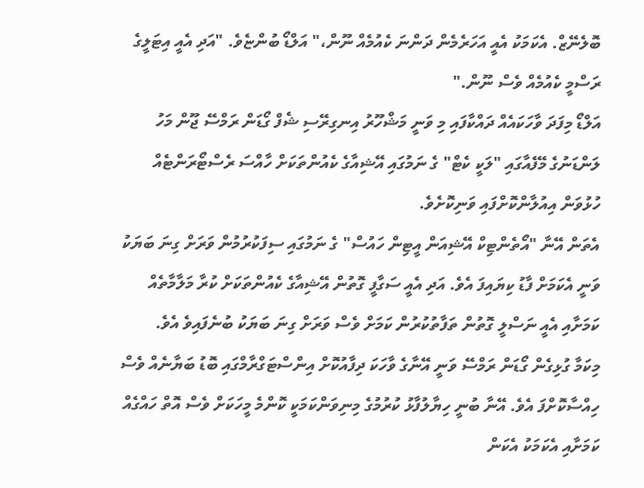ބޮލެނޭޒް. އެކަމަކު އެއީ އަހަރެމެން ދަންނަ ކެއުމެއް ނޫން،" އަލްޑޯ ބުންޏެވެ. "އަދި އެއީ އިޓަލީގެ ރަސްމީ ކެއުމެއް ވެސް ނޫން."
އަލްޑޯ މިފަދަ ވާހަކައެއް ދައްކާފައި މި ވަނީ މަޝްހޫރު އިނގިރޭސި ޝެފް ގޯޑަން ރަމްސޭ ޖޫން މަހު ލަންޑަނުގެ މޭފެއާގައި "ލަކީ ކެޓް" ގެ ނަމުގައި އޭޝިއާގެ ކެއުންތަކަށް ހާއްސަ ރެސްޓޯރަންޓެއް ހުޅުވަން އިއުލާންކޮށްފައި ވަނިކޮށެވެ.
އެތަން އޭނާ "އޯތެންޓިކް އޭޝިއަން އީޓިން ހައުސް" ގެ ނަމުގައި ސިފަކުރުމުން ވަރަށް ގިނަ ބަޔަކު ވަނީ އެކަމަށް ފާޑު ކިޔައިފަ އެވެ. އަދި އެއީ ސަގާފީ ގޮތުން އޭޝިއާގެ ކެއުންތަކަށް ކުރާ މަލާމާތެއް ކަމަށާއި އެއީ ނަސްލީ ގޮތުން ތަފާތުކުރުން ކަމަށް ވެސް ވަރަށް ގިނަ ބަޔަކު ބުނެފައިވެ އެވެ.
މިކަމާ ގުޅިގެން ގޯޑަން ރަމްސޭ ވަނީ އޭނާގެ ވާހަކަ ދިފާއުކޮށް އިންސްޓަގްރާމްގައި ބޮޑު ބަޔާނެއް ވެސް ހިއްސާކޮށްފަ އެވެ. އޭނާ ބުނީ ހިޔާލުފާޅު ކުރުމުގެ މިނިވަންކަމަކީ ކޮންމެ މީހަކަށް ވެސް އޮތް ހައްގެއް ކަމަށާއި އެކަމަކު އެކަން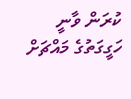ކުރަން ވާނީ ހަގީގަތުގެ މައްޗަށް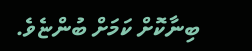ބިނާކޮށް ކަމަށް ބުންޏެވެ.